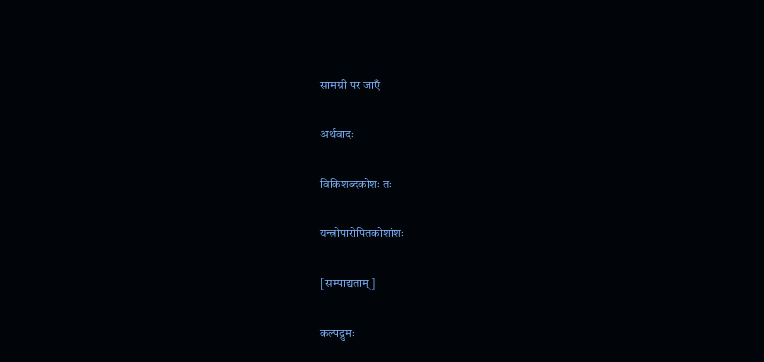सामग्री पर जाएँ

अर्थवादः

विकिशब्दकोशः तः

यन्त्रोपारोपितकोशांशः

[सम्पाद्यताम्]

कल्पद्रुमः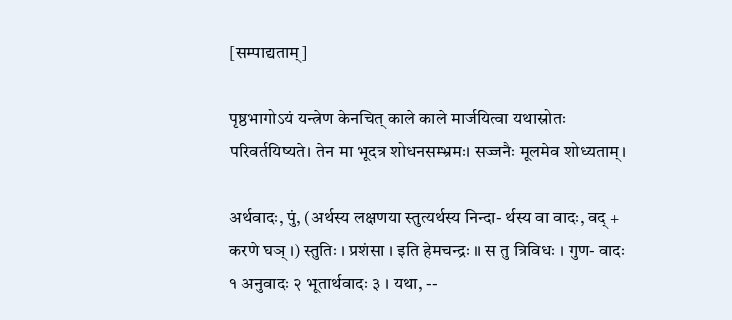[सम्पाद्यताम्]

पृष्ठभागोऽयं यन्त्रेण केनचित् काले काले मार्जयित्वा यथास्रोतः परिवर्तयिष्यते। तेन मा भूदत्र शोधनसम्भ्रमः। सज्जनैः मूलमेव शोध्यताम्।

अर्थवादः, पुं, (अर्थस्य लक्षणया स्तुत्यर्थस्य निन्दा- र्थस्य वा वादः, वद् + करणे घञ् ।) स्तुतिः । प्रशंसा । इति हेमचन्द्रः ॥ स तु त्रिविधः । गुण- वादः १ अनुवादः २ भूतार्थवादः ३ । यथा, --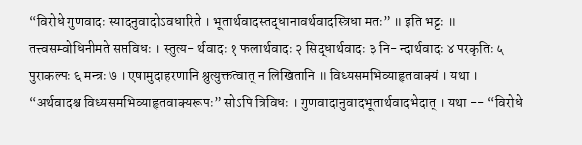“विरोधे गुणवादः स्यादनुवादोऽवधारिते । भूतार्थवादस्तद्धानावर्थवादस्त्रिधा मतः” ॥ इति भट्टः ॥ तत्त्वसम्वोधिनीमते सप्तविधः । स्तुत्य- र्थवादः १ फलार्थवादः २ सिद्धार्थवादः ३ नि- न्दार्थवादः ४ परकृतिः ५ पुराकल्पः ६ मन्त्रः ७ । एषामुदाहरणानि श्रुत्युक्तत्वात् न लिखितानि ॥ विध्यसमभिव्याहृतवाक्यं । यथा । “अर्थवादश्च विध्यसमभिव्याहृतवाक्यरूपः” सोऽपि त्रिविधः । गुणवादानुवादभूतार्थवादभेदात् । यथा -- “विरोधे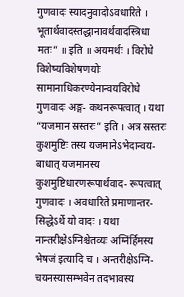गुणवादः स्यादनुवादोऽवधारिते । भूतार्थवादस्तद्धानावर्थवादस्त्रिधा मतः” ॥ इति ॥ अयमर्थः । विरोधे विशेष्यविशेषणयोः सामानाधिकरण्येनान्वयविरोधे गुणवादः अङ्ग- कथनरूपत्वात् । यथा “यजमान स्रस्तरः” इति । अत्र स्रस्तरः कुशमुष्टिः तस्य यजमानेऽभेदान्वय- बाधात् यजमानस्य कुशमुष्टिधारणरूपार्थवाद- रूपत्वात् गुणवादः । अवधारिते प्रमाणान्तर- सिद्धेऽर्थे यो वादः । यथा नान्तरीक्षेऽग्निश्चेतव्यः अग्निंर्हिमस्य भेषजं इत्यादि च । अन्तरीक्षेऽग्नि- चयनस्यासम्भवेन तदभावस्य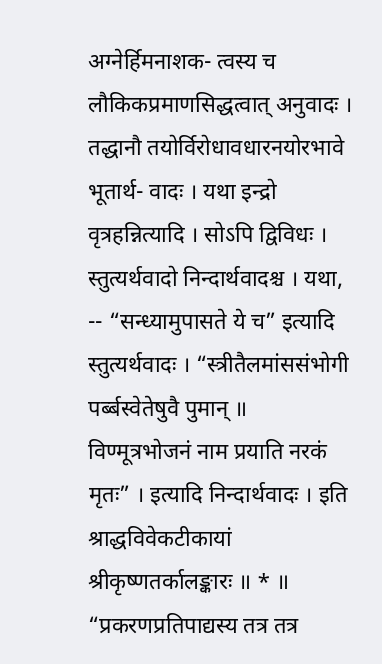अग्नेर्हिमनाशक- त्वस्य च लौकिकप्रमाणसिद्धत्वात् अनुवादः । तद्धानौ तयोर्विरोधावधारनयोरभावे भूतार्थ- वादः । यथा इन्द्रो वृत्रहन्नित्यादि । सोऽपि द्विविधः । स्तुत्यर्थवादो निन्दार्थवादश्च । यथा, -- “सन्ध्यामुपासते ये च” इत्यादि स्तुत्यर्थवादः । “स्त्रीतैलमांससंभोगी पर्ब्बस्वेतेषुवै पुमान् ॥ विण्मूत्रभोजनं नाम प्रयाति नरकं मृतः” । इत्यादि निन्दार्थवादः । इति श्राद्धविवेकटीकायां श्रीकृष्णतर्कालङ्कारः ॥ * ॥ “प्रकरणप्रतिपाद्यस्य तत्र तत्र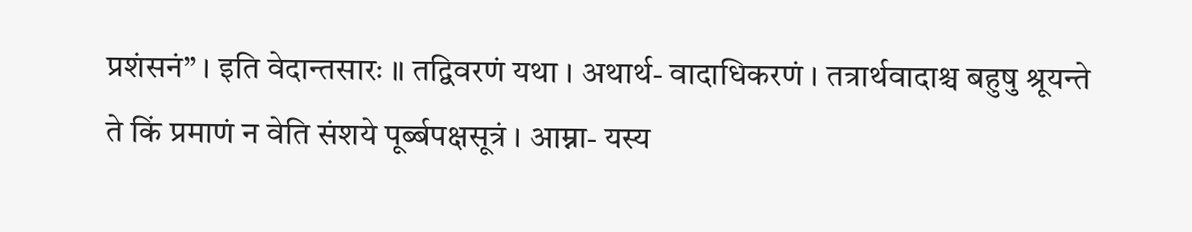प्रशंसनं” । इति वेदान्तसारः ॥ तद्विवरणं यथा । अथार्थ- वादाधिकरणं । तत्रार्थवादाश्च बहुषु श्रूयन्ते ते किं प्रमाणं न वेति संशये पूर्ब्बपक्षसूत्रं । आम्ना- यस्य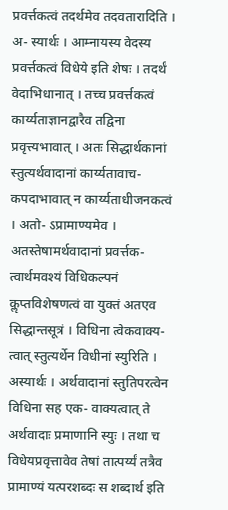प्रवर्त्तकत्वं तदर्थमेव तदवतारादिति । अ- स्यार्थः । आम्नायस्य वेदस्य प्रवर्त्तकत्वं विधेये इति शेषः । तदर्थं वेदाभिधानात् । तच्च प्रवर्त्तकत्वं कार्य्यताज्ञानद्वारैव तद्विना प्रवृत्त्यभावात् । अतः सिद्धार्थकानां स्तुत्यर्थवादानां कार्य्यतावाच- कपदाभावात् न कार्य्यताधीजनकत्वं । अतो- ऽप्रामाण्यमेव । अतस्तेषामर्थवादानां प्रवर्त्तक- त्वार्थमवश्यं विधिकल्पनं कॢप्तविशेषणत्वं वा युक्तं अतएव सिद्धान्तसूत्रं । विधिना त्वेकवाक्य- त्वात् स्तुत्यर्थेन विधीनां स्युरिति । अस्यार्थः । अर्थवादानां स्तुतिपरत्वेन विधिना सह एक- वाक्यत्वात् ते अर्थवादाः प्रमाणानि स्युः । तथा च विधेयप्रवृत्तावेव तेषां तात्पर्य्यं तत्रैव प्रामाण्यं यत्परशब्दः स शब्दार्थ इति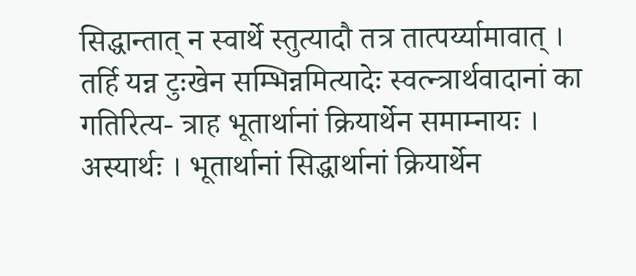सिद्धान्तात् न स्वार्थे स्तुत्यादौ तत्र तात्पर्य्यामावात् । तर्हि यन्न टुःखेन सम्भिन्नमित्यादेः स्वत्न्त्रार्थवादानां का गतिरित्य- त्राह भूतार्थानां क्रियार्थेन समाम्नायः । अस्यार्थः । भूतार्थानां सिद्धार्थानां क्रियार्थेन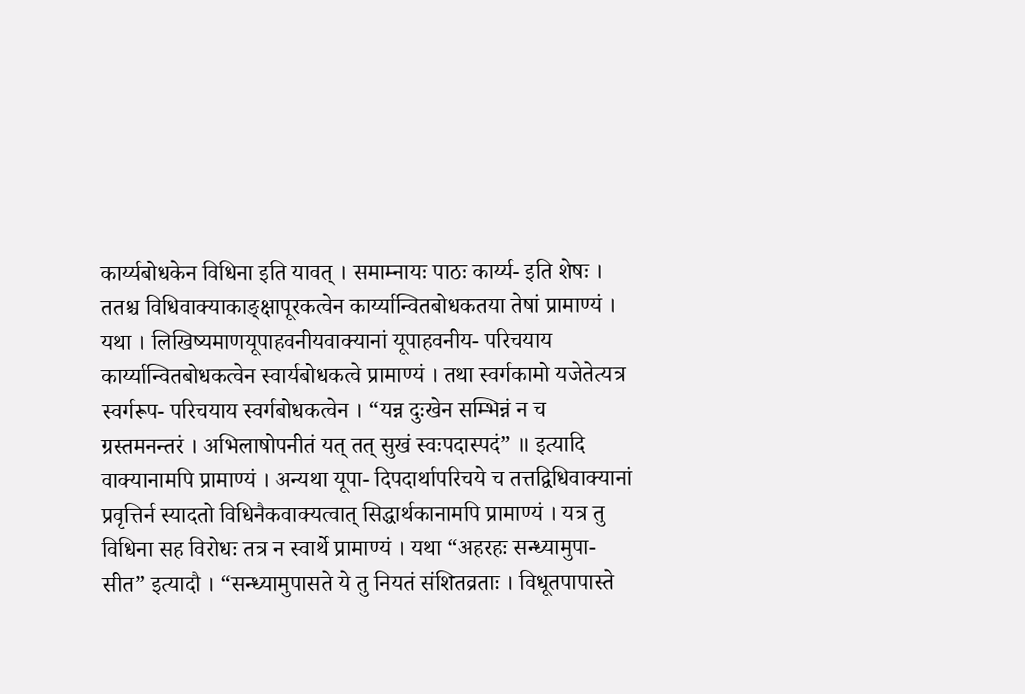कार्य्यबोधकेन विधिना इति यावत् । समाम्नायः पाठः कार्य्य- इति शेषः । ततश्च विधिवाक्याकाङ्क्षापूरकत्वेन कार्य्यान्वितबोधकतया तेषां प्रामाण्यं । यथा । लिखिष्यमाणयूपाहवनीयवाक्यानां यूपाहवनीय- परिचयाय कार्य्यान्वितबोधकत्वेन स्वार्यबोधकत्वे प्रामाण्यं । तथा स्वर्गकामो यजेतेत्यत्र स्वर्गरूप- परिचयाय स्वर्गबोधकत्वेन । “यन्न दुःखेन सम्भिन्नं न च ग्रस्तमनन्तरं । अभिलाषोपनीतं यत् तत् सुखं स्वःपदास्पदं” ॥ इत्यादि वाक्यानामपि प्रामाण्यं । अन्यथा यूपा- दिपदार्थापरिचये च तत्तद्विधिवाक्यानां प्रवृत्तिर्न स्यादतो विधिनैकवाक्यत्वात् सिद्धार्थकानामपि प्रामाण्यं । यत्र तु विधिना सह विरोधः तत्र न स्वार्थे प्रामाण्यं । यथा “अहरहः सन्ध्यामुपा- सीत” इत्यादौ । “सन्ध्यामुपासते ये तु नियतं संशितव्रताः । विधूतपापास्ते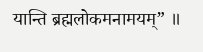यान्ति ब्रह्मलोकमनामयम्” ॥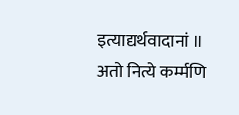इत्याद्यर्थवादानां ॥ अतो नित्ये कर्म्मणि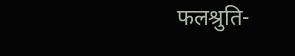फलश्रुति-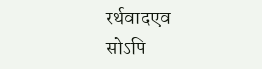रर्थवादएव सोऽपि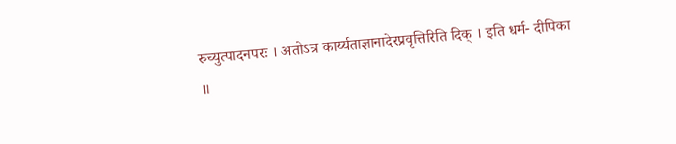रुच्युत्पादनपरः । अतोऽत्र कार्य्यताज्ञानादेरप्रवृत्तिरिति दिक् । इति धर्म- दीपिका ॥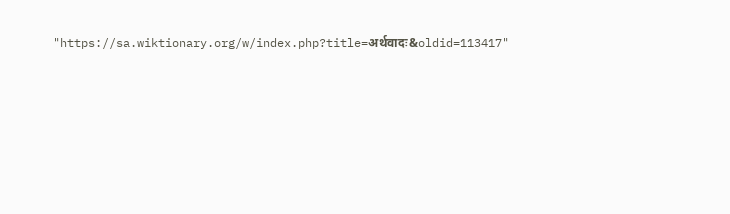"https://sa.wiktionary.org/w/index.php?title=अर्थवादः&oldid=113417"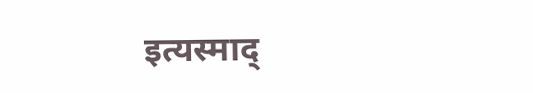इत्यस्माद्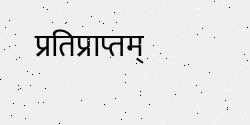प्रतिप्राप्तम्